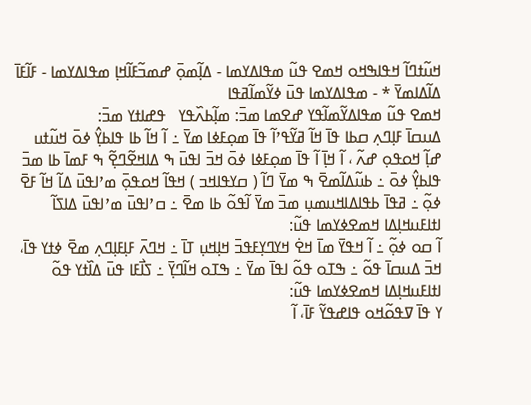ߞߎ߬ߙߣߊ߬ ߞߟߊߒߞߋ ߞߘߐ ߟߎ߬ ߘߟߊߡߌߘߊ - ߡߊ߲߬ߘߋ߲߫ ߝߘߏ߬ߓߊ߬ߞߊ߲ ߘߟߊߡߌߘߊ - ߓߊ߬ߓߊ߫ ߡߊ߬ߡߊߘߌ߫ * - ߘߟߊߡߌߘߊ ߟߎ߫ ߦߌ߬ߘߊ߬ߥߟߊ
ߞߘߐ ߟߎ߬ ߘߟߊߡߌ߬ߘߊ߬ߟߌ ߝߐߘߊ ߘߏ߫: ߘߊ߲߬ߕߍ߰ߟߌ   ߟߝߊߙߌ ߘߏ߫:
ߡߎߛߊ߫ ߓߊ߲ߣߍ߲ ߛߕߊ ߟߊ߫ ߞߊ߬ ߥߌ߬ߟߴߊ߬ ߟߊ߫ ߘߋ߲ߓߦߊ ߘߌ߫ ߸ ߊ߬ ߞߊ߬ ߕߊ ߟߊߕߌ߲߮ ߦߋ߫ ߞߎ߬ߙߎ ߝߊ߲߬ ߞߋߟߋ߲ ߝߍ߬ ، ߊ߬ ߞߊ߲߫ ߊ߬ ߟߊ߫ ߘߋ߲ߓߦߊ ߦߋ߫ ߞߏ߫ ߊߟߎ߫ ߒ ߡߊߞߐ߬ߣߐ߲߬ ߒ ߓߘߊ߫ ߕߊ ߘߏ߫ ߟߊߕߌ߲߮ ߦߋ߫ ߸ ߕߎ߬ߡߊ߬ߘߐ߫ ߒ ߘߌ߫ ߣߊ߬ ( ߛߌߟߊߞߏ ) ߞߟߊ߬ ߞߋߟߋ߲߫ ߘߴߊߟߎ߫ ߡߊ߬ ߞߊ߬ ߓߐ߫ ߦߋ߲߬ ߸ ߥߟߊ߫ ߕߟߊߡߊߞߎߘߎ߲ ߘߏ߫ ߘߌ߫ ߊ߬ߟߋ߬ ߕߊ ߘߐ߫ ߸ ߛߴߊߟߎ߫ ߘߴߊߟߎ߫ ߡߊߖߊ߬
ߊߙߊߓߎߞߊ߲ߡߊ ߞߘߐߦߌߘߊ ߟߎ߬:
ߊ߬ ߛߋ ߦߋ߲߬ ߸ ߊ߬ ߞߟߌ߫ ߘߊ߫ ߞߐ߭ ߞߌߣߌ߲ߓߟߏ߫ ߞߊ߲ߞߎ߲ ߠߊ߫ ߸ ߞߣߍ߫ ߓߊ߲ߓߊ߲ߣߍ߲ ߘߐ߫ ߦߙߌ ߟߊ߫، ߞߏ߫ ߡߎߛߊ߫ ߟߋ߬ ߸ ߒߠߋ ߟߋ߬ ߊߟߊ߫ ߘߌ߫ ߸ ߒߠߋ ߞߊ߬ߣߌ߲߫ ߸ ߖߊ߯ߓߊ ߟߎ߫ ߡߊ߰ߙߌ ߟߋ߬
ߊߙߊߓߎߞߊ߲ߡߊ ߞߘߐߦߌߘߊ ߟߎ߬:
ߌ ߟߊ߫ ߜߟߋ߬ߞߋ ߟߊߝߟߌ߬ ߓߊ߫، ߊ߬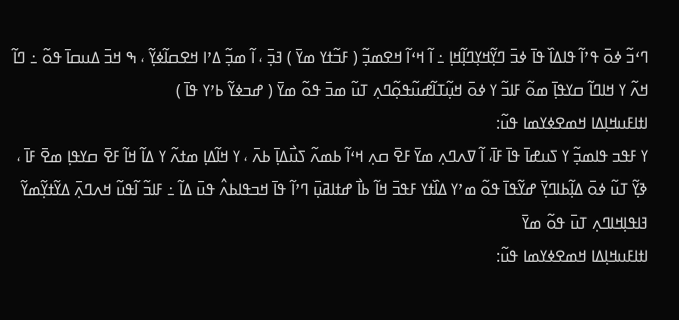ߣߵߏ߬ ߦߋ߫ ߟߴߊ߬ ߟߊߡߊ߰ ߟߊ߫ ߦߏ߫ ߣߌ߲߬ߞߌ߲ߣߊ߲߬ߞߊ߲ ߸ ߊ߬ ߞߵߊ߬ ߞߐߘߏ߲߬ ( ߓߏ߬ߙߌ ߘߌ߫ ) ߔߏ߲߫ ، ߊ߬ ߘߏ߲߬ ߡߴߊ ߞߐߛߊ߬ߦߌ߲߬ ، ߒ ߞߏ߫ ߡߎߛߊ߫ ߟߋ߬ ߸ ߣߊ߬ ߞߍ߬ ߌ ߞߊߣߊ߬ ߛߌߟߊ߲߫ ߘߋ߬ ߓߊߏ߬ ߌ ߦߋ߫ ߞߎ߲߬ߠߊ߬ߝߎ߬ߟߋ߲߬ߣߍ߲ ߠߎ߬ ߘߏ߫ ߟߋ߬ ߘߌ߫ ( ߝߏߦߌ߬ ߕߴߌ ߟߊ߫ )
ߊߙߊߓߎߞߊ߲ߡߊ ߞߘߐߦߌߘߊ ߟߎ߬:
ߌ ߓߟߏ ߟߊߘߏ߲߬ ߌ ߖߎߝߊ߫ ߟߊ߫ ߓߊ߫، ߊ߬ ߜߍߣߍ߲ ߘߌ߫ ߓߐ߫ ߛߍ߲ ߞߵߊ߬ ߕߘߍ߬ ߖߎ߯ߡߊ߲߫ ߕߍ߫ ، ߌ ߞߊ߬ߡߊ߲ ߘߙߍ߬ ߌ ߡߊ߬ ߞߊ߬ ߓߐ߫ ߛߌߟߊ߲ ߘߐ߫ ߓߊ߫ ، ߢߌ߲߬ ߠߎ߬ ߦߋ߫ ߡߊ߲߬ߕߊߣߌ߲߫ ߝߌ߬ߟߊ߫ ߟߋ߬ ߘߴߌ ߡߊ߰ߙߌ ߓߟߏ߫ ߞߊ߬ ߕߊ߯ ߝߙߊߥߎ߲߫ ߣߴߊ߬ ߟߊ߫ ߞߏߟߊߕߍ߮ ߟߎ߫ ߡߊ߬ ߸ ߓߊߏ߬ ߊ߬ߟߎ߬ ߞߍߣߍ߲߫ ߡߌ߬ߙߌ߲߬ߘߌ߬ ߔߊߟߊ߲ߞߊߣߍ߲ ߠߎ߫ ߟߋ߬ ߘߌ߫
ߊߙߊߓߎߞߊ߲ߡߊ ߞߘߐߦߌߘߊ ߟߎ߬: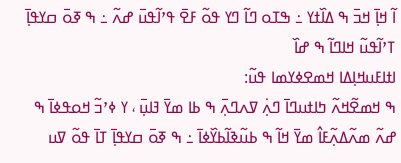ߊ߬ ߞߊ߲߫ ߞߏ߫ ߒ ߡߊ߰ߙߌ ߸ ߒߠߋ ߣߊ߬ ߣߌ ߟߋ߬ ߓߐ߫ ߟߴߊ߬ߟߎ߫ ߝߍ߬ ߸ ߒ ߧߋ߫ ߛߌߟߊ߲߫ ߠߴߊ߬ߟߎ߬ ߞߊߣߊ߬ ߒ ߝߊ߰
ߊߙߊߓߎߞߊ߲ߡߊ ߞߘߐߦߌߘߊ ߟߎ߬:
ߒ ߞߘߐ߬ߞߍ߬ ߤߊߙߎߣߊ߫ ߣߍ߲߭ ߜߍߣߍ߲߫ ߒ ߕߊ ߘߌ߫ ߔߊߎ߲߫ ، ߌ ߦߴߏ߬ ߞߋߟߦߊ߫ ߒ ߝߍ߬ ߘߍ߬ߡߍ߲߬ߓߊ߮ ߘߌ߫ ߞߊ߬ ߒ ߕߎ߬ߢߊ߬ߕߌ߰ߦߊ߫ ߸ ߒ ߧߋ߫ ߛߌߟߊ߲߫ ߠߊ߫ ߟߋ߬ ߜߎ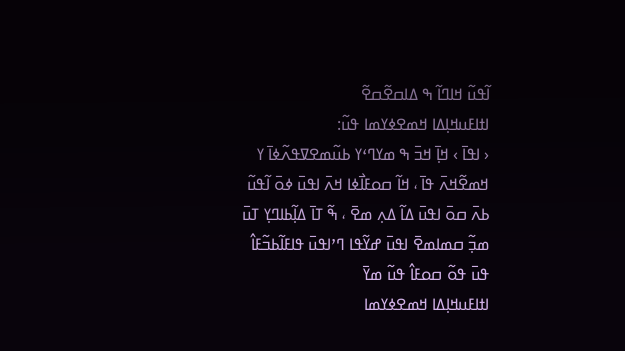ߊ߬ߟߎ߬ ߞߊߣߊ߬ ߒ ߡߊߛߐ߬ߛߐ߬
ߊߙߊߓߎߞߊ߲ߡߊ ߞߘߐߦߌߘߊ ߟߎ߬:
‹ ߊߟߊ߫ › ߞߊ߲߫ ߞߏ߫ ߒ ߘߌߣߵߌ ߕߎ߬ߘߐߜߟߍ߬ߦߊ߫ ߌ ߞߘߐ߬ߞߍ߫ ߟߊ߫ ، ߞߊ߬ ߛߋߓߊ߯ߦߊ ߞߍ߫ ߊߟߎ߫ ߦߋ߫ ߊ߬ߟߎ߬ ߕߍ߫ ߛߋ߫ ߊߟߎ߫ ߡߊ߬ ߡߍ߲ ߘߐ߫ ، ߒ߬ ߠߊ߫ ߡߊ߲߬ߕߊߣߌ߲ ߠߎ߫ ߘߏ߲߬ ߛߘߊߘߐ߫ ߊߟߎ߫ ߝߌ߬ߟߊ ߣߴߊߟߎ߫ ߟߊߓߊ߬ߕߏ߬ߓߊ߮ ߟߎ߫ ߟߋ߬ ߛߋߓߊ߮ ߟߎ߬ ߘߌ߫
ߊߙߊߓߎߞߊ߲ߡߊ ߞߘߐߦߌߘߊ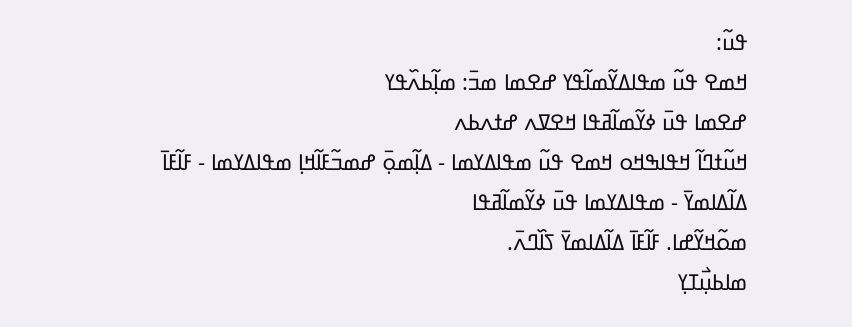ߟߎ߬:
ߞߘߐ ߟߎ߬ ߘߟߊߡߌ߬ߘߊ߬ߟߌ ߝߐߘߊ ߘߏ߫: ߘߊ߲߬ߕߍ߰ߟߌ
ߝߐߘߊ ߟߎ߫ ߦߌ߬ߘߊ߬ߥߟߊ ߞߐߜߍ ߝߙߍߕߍ
ߞߎ߬ߙߣߊ߬ ߞߟߊߒߞߋ ߞߘߐ ߟߎ߬ ߘߟߊߡߌߘߊ - ߡߊ߲߬ߘߋ߲߫ ߝߘߏ߬ߓߊ߬ߞߊ߲ ߘߟߊߡߌߘߊ - ߓߊ߬ߓߊ߫ ߡߊ߬ߡߊߘߌ߫ - ߘߟߊߡߌߘߊ ߟߎ߫ ߦߌ߬ߘߊ߬ߥߟߊ
ߘߋ߬ߞߌ߬ߝߊ. ߓߊ߬ߓߊ߫ ߡߊ߬ߡߊߘߌ߫ ߖߊ߰ߣߍ߫.
ߘߊߕߎ߲߯ߠߌ߲